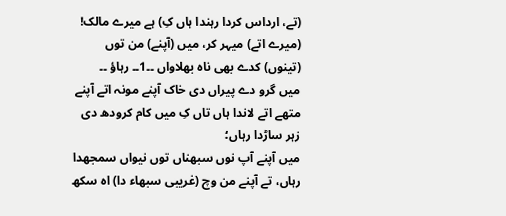(تے، ارداس کردا رہندا ہاں کِ) ہے میرے مالک! (میرے اتے) میہر کر، میں (آپنے) من توں (تینوں) کدے بھی ناہ بھلاواں ۔۔1۔۔ رہاؤ ۔۔
میں گرو دے پیراں دی خاک آپنے مونہ اتے آپنے متھے اتے لاندا ہاں تاں کِ میں کام کرودھ دی زہر ساڑدا رہاں؛
میں آپنے آپ نوں سبھناں توں نیواں سمجھدا رہاں، تے آپنے من وچ (غریبی سبھاء دا) اہ سکھ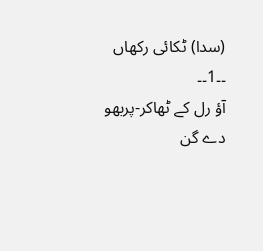(سدا) ٹکائی رکھاں ۔۔1۔۔
آؤ رل کے ٹھاکر-پربھو دے گن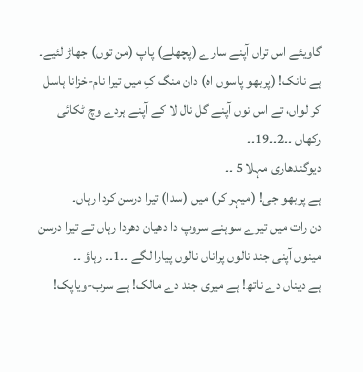گاویئے اس تراں آپنے سارے (پچھلے) پاپ (من توں) جھاڑ لئیے۔
ہے نانک! (پربھو پاسوں اہ) دان منگ کِ میں تیرا نام-خزانا ہاسل کر لواں، تے اس نوں آپنے گل نال لا کے آپنے ہردے وچ ٹکائی رکھاں ۔۔2۔۔19۔۔
دیوگندھاری مہلا 5 ۔۔
ہے پربھو جی! (میہر کر) میں (سدا) تیرا درسن کردا رہاں۔
دن رات میں تیرے سوہنے سروپ دا دھیان دھردا رہاں تے تیرا درسن مینوں آپنی جند نالوں پراناں نالوں پیارا لگے ۔۔1۔۔ رہاؤ ۔۔
ہے دیناں دے ناتھ! ہے میری جند دے مالک! ہے سرب-ویاپک!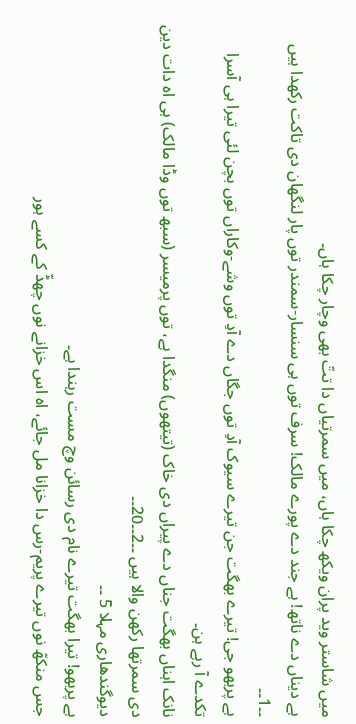میں شاستر وید پران ویکھ چکا ہاں، میں سمرتیاں دا تتّ بھی وچار چکا ہاں۔
ہے دیناں دے ناتھ! ہے جند دے پورے مالک! سرف توں ہی سنسار-سمندر توں پار لنگھان دی تاکت رکھدا ہیں ۔۔1۔۔
ہے پربھو جی! تیرے بھگت جن تیرے سیوک آدِ توں جگاں دے آدِ توں وشے-وکاراں توں بچن لئی تیرا ہی آسرا تکدے آ رہے ہن۔
نانک اہناں بھگت جناں دے پیراں دی خاک (تیتھوں) منگدا ہے، توں پرمیسر (سبھ توں وڈا مالک) ہی اہ دات دین دی سمرتھا رکھن والا ہیں ۔۔2۔۔20۔۔
دیوگندھاری مہلا 5 ۔۔
ہے پربھو! تیرا بھگت تیرے نام دی رسائن وچ مست رہندا ہے۔
جس منکھّ نوں تیرے پریم-رس دا خزانا مل جائے، اہ اس خزانے نوں چھڈّ کے کسے ہور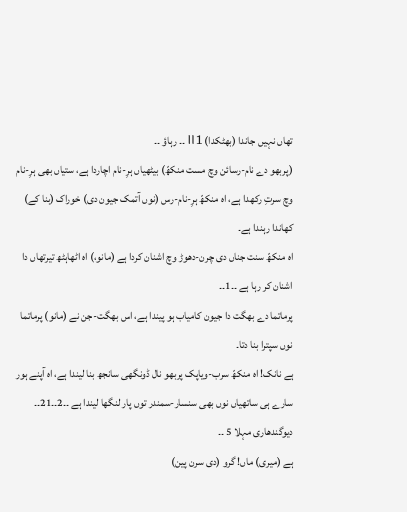تھاں نہیں جاندا (بھٹکدا) ॥1۔۔ رہاؤ ۔۔
(پربھو دے نام-رسائن وچ مست منکھّ) بیٹھیاں ہرِ-نام اچاردا ہے، ستیاں بھی ہرِ-نام وچ سرتِ رکھدا ہے، اہ منکھّ ہرِ-نام-رس (نوں آتمک جیون دی) خوراک (بنا کے) کھاندا رہندا ہے۔
اہ منکھّ سنت جناں دی چرن-دھوڑ وچ اشنان کردا ہے (مانو،) اہ اٹھاہٹھ تیرتھاں دا اشنان کر رہا ہے ۔۔1۔۔
پرماتما دے بھگت دا جیون کامیاب ہو پیندا ہے، اس بھگت-جن نے (مانو) پرماتما نوں سپترا بنا دتا۔
ہے نانک! اہ منکھّ سرب-ویاپک پربھو نال ڈونگھی سانجھ بنا لیندا ہے، اہ آپنے ہور سارے ہی ساتھیاں نوں بھی سنسار-سمندر توں پار لنگھا لیندا ہے ۔۔2۔۔21۔۔
دیوگندھاری مہلا 5 ۔۔
ہے (میری) ماں! گرو (دی سرن پین)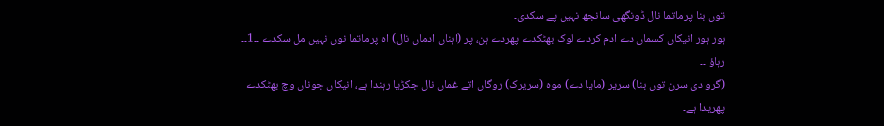توں بنا پرماتما نال ڈونگھی سانجھ نہیں پے سکدی۔
ہور ہور انیکاں کسماں دے ادم کردے لوک بھٹکدے پھردے ہن، پر (اہناں ادماں نال) اہ پرماتما نوں نہیں مل سکدے ۔۔1۔۔ رہاؤ ۔۔
(گرو دی سرن توں بنا) سریر (مایا دے) موہ (سریرک) روگاں اتے غماں نال جکڑیا رہندا ہے، انیکاں جوناں وچ بھٹکدے پھریدا ہے۔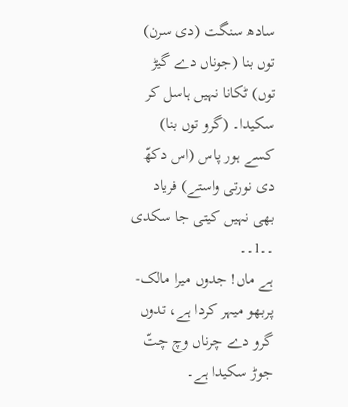سادھ سنگت (دی سرن) توں بنا (جوناں دے گیڑ توں) ٹکانا نہیں ہاسل کر سکیدا۔ (گرو توں بنا) کسے ہور پاس (اس دکھّ دی نورتی واستے) فریاد بھی نہیں کیتی جا سکدی ۔۔1۔۔
ہے ماں! جدوں میرا مالک-پربھو میہر کردا ہے، تدوں گرو دے چرناں وچ چتّ جوڑ سکیدا ہے۔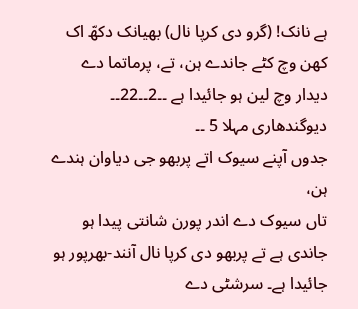ہے نانک! (گرو دی کرپا نال) بھیانک دکھّ اک کھن وچ کٹے جاندے ہن، تے، پرماتما دے دیدار وچ لین ہو جائیدا ہے ۔۔2۔۔22۔۔
دیوگندھاری مہلا 5 ۔۔
جدوں آپنے سیوک اتے پربھو جی دیاوان ہندے ہن،
تاں سیوک دے اندر پورن شانتی پیدا ہو جاندی ہے تے پربھو دی کرپا نال آنند-بھرپور ہو جائیدا ہے۔ سرشٹی دے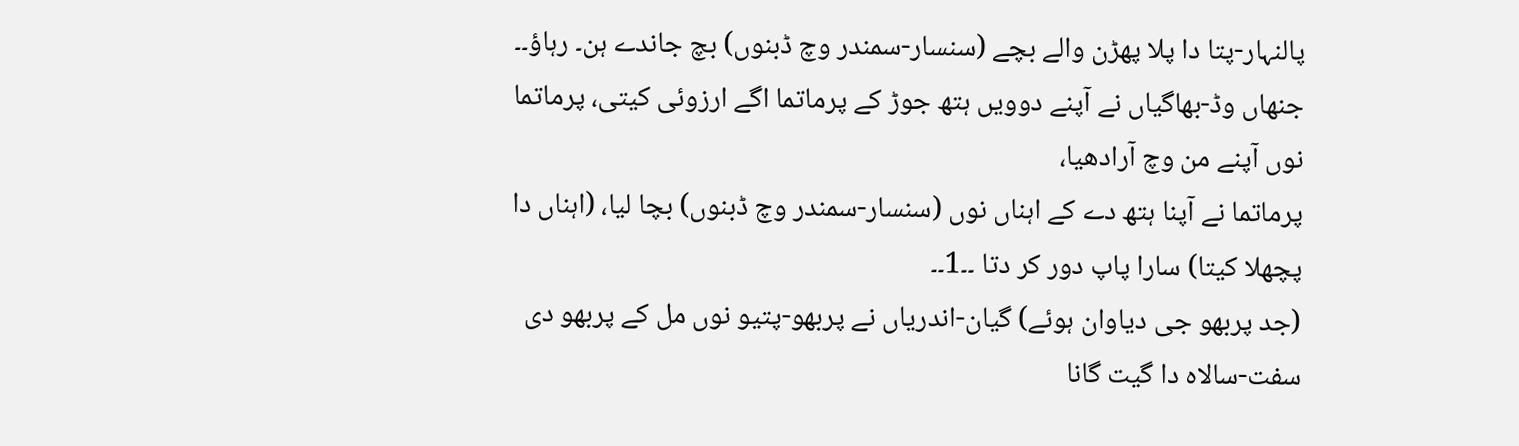پالنہار-پتا دا پلا پھڑن والے بچے (سنسار-سمندر وچ ڈبنوں) بچ جاندے ہن۔ رہاؤ۔۔
جنھاں وڈ-بھاگیاں نے آپنے دوویں ہتھ جوڑ کے پرماتما اگے ارزوئی کیتی، پرماتما نوں آپنے من وچ آرادھیا،
پرماتما نے آپنا ہتھ دے کے اہناں نوں (سنسار-سمندر وچ ڈبنوں) بچا لیا، (اہناں دا پچھلا کیتا) سارا پاپ دور کر دتا ۔۔1۔۔
(جد پربھو جی دیاوان ہوئے) گیان-اندریاں نے پربھو-پتیو نوں مل کے پربھو دی سفت-سالاہ دا گیت گانا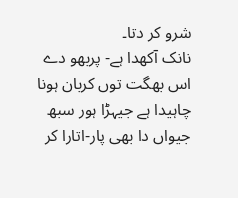شرو کر دتا۔
نانک آکھدا ہے- پربھو دے اس بھگت توں کربان ہونا چاہیدا ہے جیہڑا ہور سبھ جیواں دا بھی پار-اتارا کر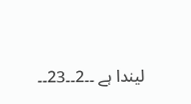لیندا ہے ۔۔2۔۔23۔۔